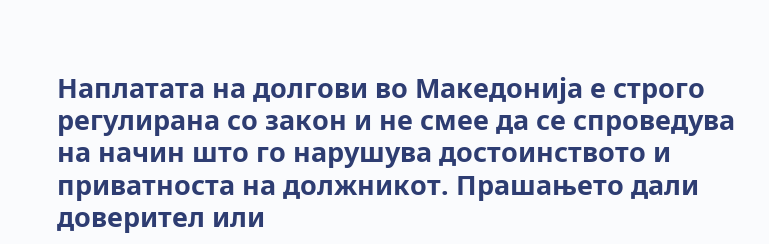Наплатата на долгови во Македонија е строго регулирана со закон и не смее да се спроведува на начин што го нарушува достоинството и приватноста на должникот. Прашањето дали доверител или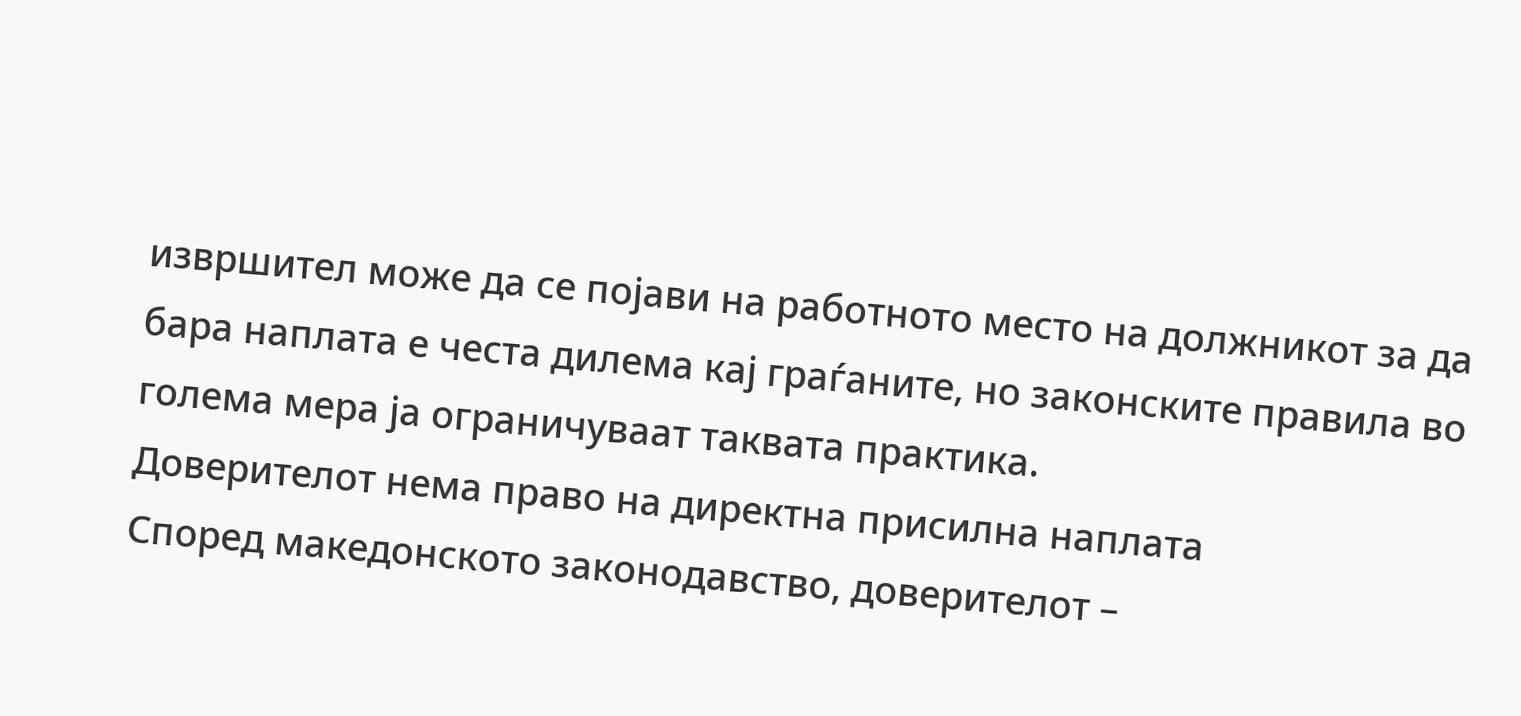извршител може да се појави на работното место на должникот за да бара наплата е честа дилема кај граѓаните, но законските правила во голема мера ја ограничуваат таквата практика.
Доверителот нема право на директна присилна наплата
Според македонското законодавство, доверителот –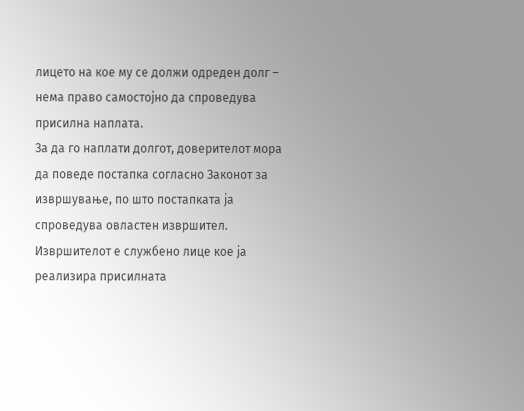лицето на кое му се должи одреден долг – нема право самостојно да спроведува присилна наплата.
За да го наплати долгот, доверителот мора да поведе постапка согласно Законот за извршување, по што постапката ја спроведува овластен извршител.
Извршителот е службено лице кое ја реализира присилната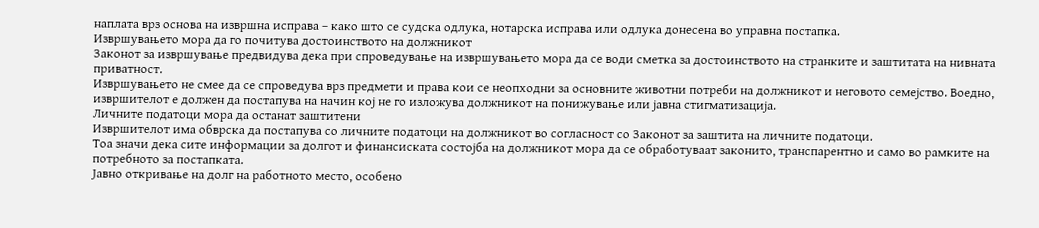наплата врз основа на извршна исправа – како што се судска одлука, нотарска исправа или одлука донесена во управна постапка.
Извршувањето мора да го почитува достоинството на должникот
Законот за извршување предвидува дека при спроведување на извршувањето мора да се води сметка за достоинството на странките и заштитата на нивната приватност.
Извршувањето не смее да се спроведува врз предмети и права кои се неопходни за основните животни потреби на должникот и неговото семејство. Воедно, извршителот е должен да постапува на начин кој не го изложува должникот на понижување или јавна стигматизација.
Личните податоци мора да останат заштитени
Извршителот има обврска да постапува со личните податоци на должникот во согласност со Законот за заштита на личните податоци.
Тоа значи дека сите информации за долгот и финансиската состојба на должникот мора да се обработуваат законито, транспарентно и само во рамките на потребното за постапката.
Јавно откривање на долг на работното место, особено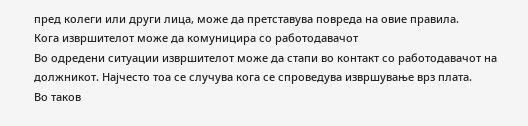пред колеги или други лица, може да претставува повреда на овие правила.
Кога извршителот може да комуницира со работодавачот
Во одредени ситуации извршителот може да стапи во контакт со работодавачот на должникот. Најчесто тоа се случува кога се спроведува извршување врз плата.
Во таков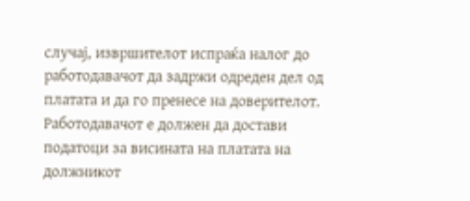случај, извршителот испраќа налог до работодавачот да задржи одреден дел од платата и да го пренесе на доверителот. Работодавачот е должен да достави податоци за висината на платата на должникот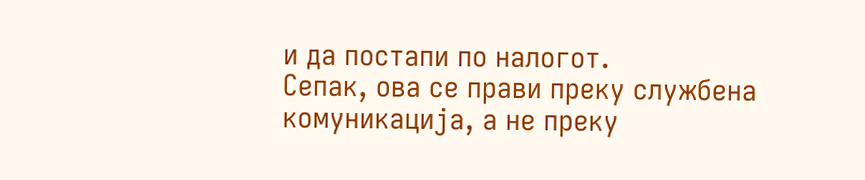и да постапи по налогот.
Сепак, ова се прави преку службена комуникација, а не преку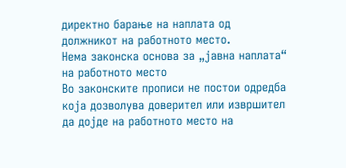директно барање на наплата од должникот на работното место.
Нема законска основа за „јавна наплата“ на работното место
Во законските прописи не постои одредба која дозволува доверител или извршител да дојде на работното место на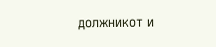должникот и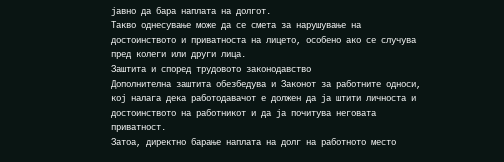јавно да бара наплата на долгот.
Такво однесување може да се смета за нарушување на достоинството и приватноста на лицето, особено ако се случува пред колеги или други лица.
Заштита и според трудовото законодавство
Дополнителна заштита обезбедува и Законот за работните односи, кој налага дека работодавачот е должен да ја штити личноста и достоинството на работникот и да ја почитува неговата приватност.
Затоа, директно барање наплата на долг на работното место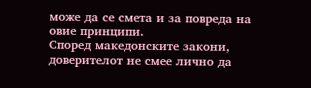може да се смета и за повреда на овие принципи.
Според македонските закони, доверителот не смее лично да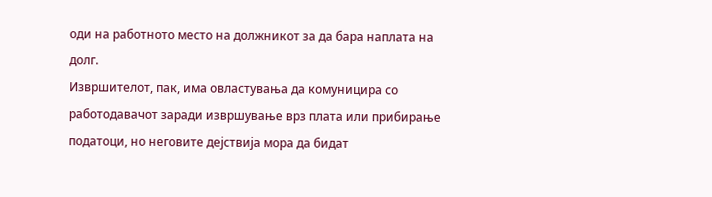оди на работното место на должникот за да бара наплата на долг.
Извршителот, пак, има овластувања да комуницира со работодавачот заради извршување врз плата или прибирање податоци, но неговите дејствија мора да бидат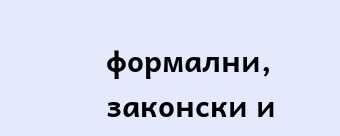формални, законски и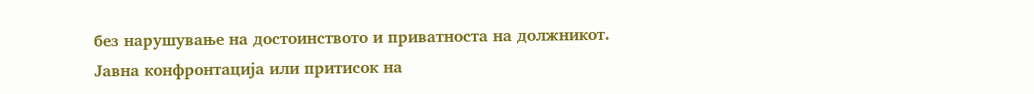без нарушување на достоинството и приватноста на должникот.
Јавна конфронтација или притисок на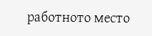работното место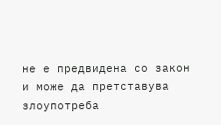не е предвидена со закон и може да претставува злоупотреба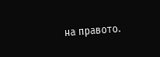на правото.